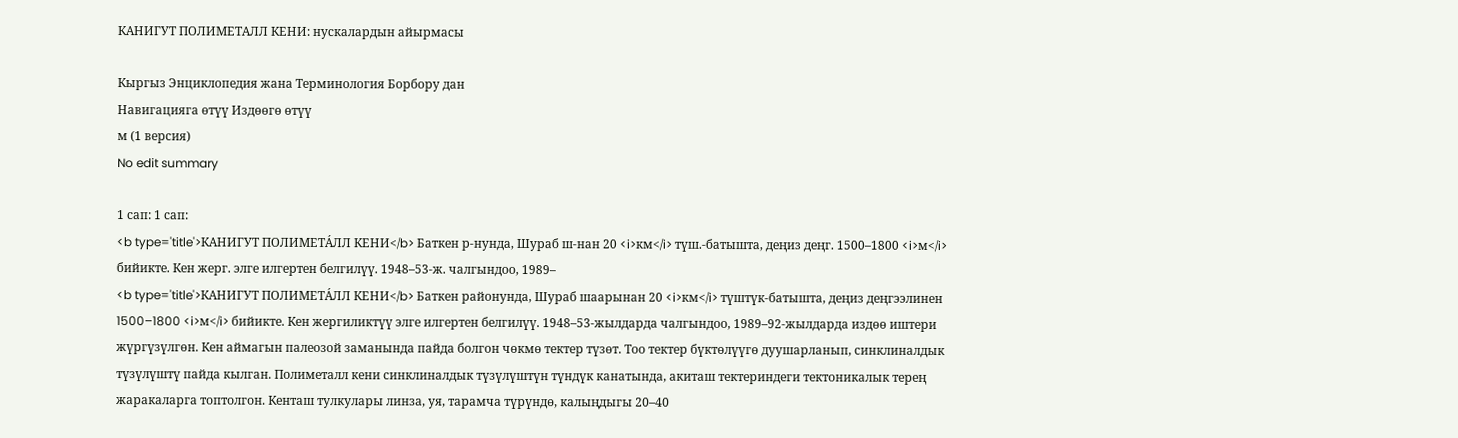КАНИГУТ ПОЛИМЕТАЛЛ КЕНИ: нускалардын айырмасы

Кыргыз Энциклопедия жана Терминология Борбору дан
Навигацияга өтүү Издөөгө өтүү
м (1 версия)
No edit summary

1 сап: 1 сап:
<b type='title'>КАНИГУТ ПОЛИМЕТА́ЛЛ КЕНИ</b> Баткен р-нунда, Шураб ш-нан 20 <i>км</i> түш.-батышта, деңиз деңг. 1500–1800 <i>м</i> бийикте. Кен жерг. элге илгертен белгилүү. 1948–53-ж. чалгындоо, 1989–
<b type='title'>КАНИГУТ ПОЛИМЕТА́ЛЛ КЕНИ</b> Баткен районунда, Шураб шаарынан 20 <i>км</i> түштүк-батышта, деңиз деңгээлинен 1500–1800 <i>м</i> бийикте. Кен жергиликтүү элге илгертен белгилүү. 1948–53-жылдарда чалгындоо, 1989–92-жылдарда издөө иштери жүргүзүлгөн. Кен аймагын палеозой заманында пайда болгон чөкмө тектер түзөт. Тоо тектер бүктөлүүгө дуушарланып, синклиналдык түзүлүштү пайда кылган. Полиметалл кени синклиналдык түзүлүштүн түндүк канатында, акиташ тектериндеги тектоникалык терең жаракаларга топтолгон. Кенташ тулкулары линза, уя, тарамча түрүндө, калыңдыгы 20–40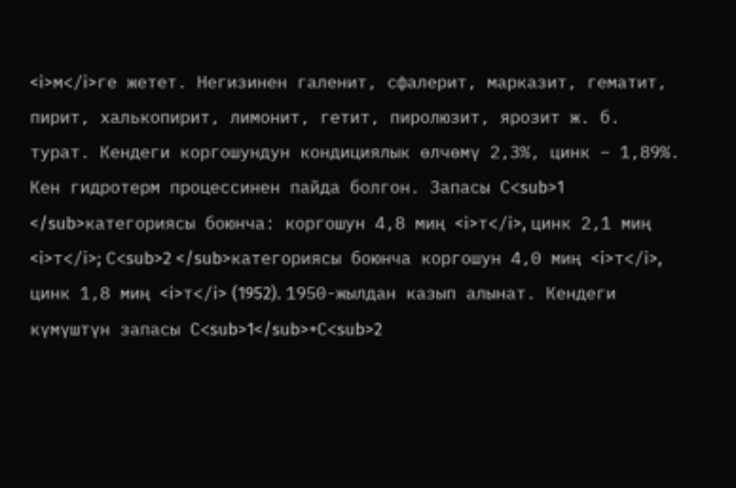<i>м</i>ге жетет. Негизинен галенит, сфалерит, марказит, гематит, пирит, халькопирит, лимонит, гетит, пиролюзит, ярозит ж. б. турат. Кендеги коргошундун кондициялык өлчөмү 2,3%, цинк – 1,89%. Кен гидротерм процессинен пайда болгон. Запасы С<sub>1 </sub>категориясы боюнча: коргошун 4,8 миң <i>т</i>, цинк 2,1 миң <i>т</i>; С<sub>2 </sub>категориясы боюнча коргошун 4,0 миң <i>т</i>, цинк 1,8 миң <i>т</i> (1952). 1950-жылдан казып алынат. Кендеги күмүштүн запасы С<sub>1</sub>+С<sub>2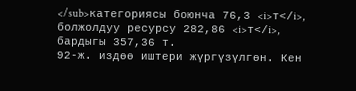</sub>категориясы боюнча 76,3 <i>т</i>, болжолдуу ресурсу 282,86 <i>т</i>, бардыгы 357,36 т.
92-ж. издөө иштери жүргүзүлгөн. Кен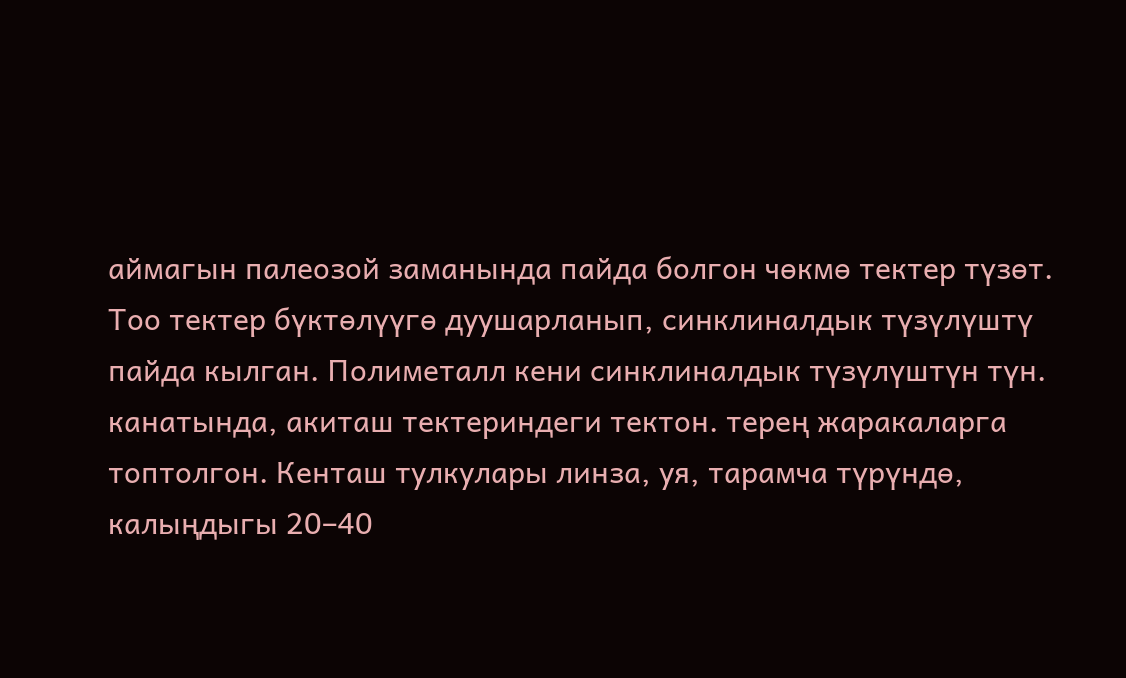аймагын палеозой заманында пайда болгон чөкмө тектер түзөт. Тоо тектер бүктөлүүгө дуушарланып, синклиналдык түзүлүштү пайда кылган. Полиметалл кени синклиналдык түзүлүштүн түн. канатында, акиташ тектериндеги тектон. терең жаракаларга топтолгон. Кенташ тулкулары линза, уя, тарамча түрүндө, калыңдыгы 20–40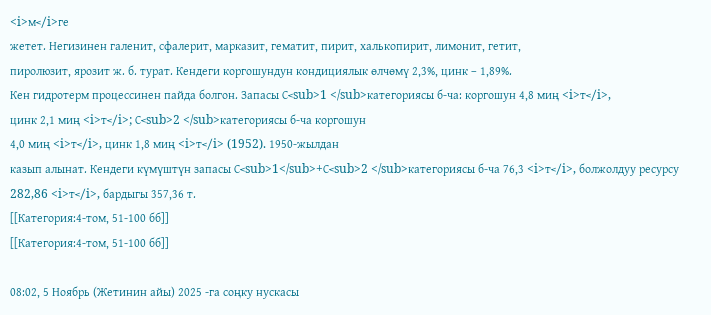<i>м</i>ге
жетет. Негизинен галенит, сфалерит, марказит, гематит, пирит, халькопирит, лимонит, гетит,
пиролюзит, ярозит ж. б. турат. Кендеги коргошундун кондициялык өлчөмү 2,3%, цинк – 1,89%.
Кен гидротерм процессинен пайда болгон. Запасы С<sub>1 </sub>категориясы б-ча: коргошун 4,8 миң <i>т</i>,
цинк 2,1 миң <i>т</i>; С<sub>2 </sub>категориясы б-ча коргошун
4,0 миң <i>т</i>, цинк 1,8 миң <i>т</i> (1952). 1950-жылдан
казып алынат. Кендеги күмүштүн запасы С<sub>1</sub>+С<sub>2 </sub>категориясы б-ча 76,3 <i>т</i>, болжолдуу ресурсу
282,86 <i>т</i>, бардыгы 357,36 т.
[[Категория:4-том, 51-100 бб]]
[[Категория:4-том, 51-100 бб]]

08:02, 5 Ноябрь (Жетинин айы) 2025 -га соңку нускасы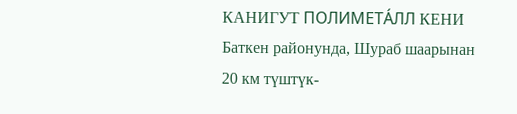КАНИГУТ ПОЛИМЕТА́ЛЛ КЕНИ Баткен районунда, Шураб шаарынан 20 км түштүк-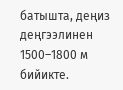батышта, деңиз деңгээлинен 1500–1800 м бийикте.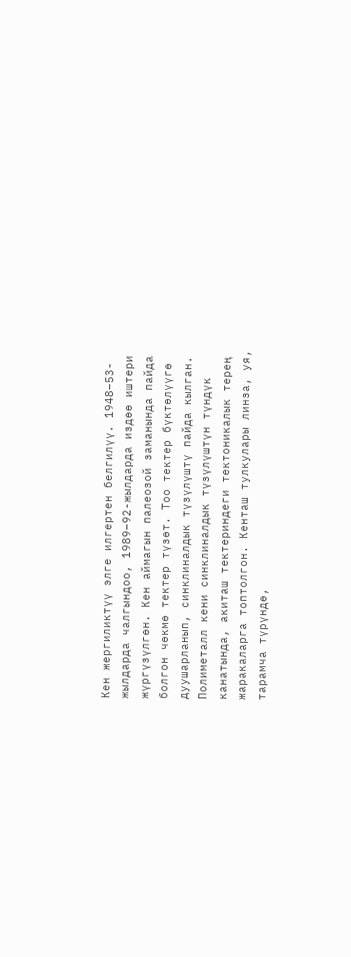Кен жергиликтүү элге илгертен белгилүү. 1948–53-жылдарда чалгындоо, 1989–92-жылдарда издөө иштери жүргүзүлгөн. Кен аймагын палеозой заманында пайда болгон чөкмө тектер түзөт. Тоо тектер бүктөлүүгө дуушарланып, синклиналдык түзүлүштү пайда кылган. Полиметалл кени синклиналдык түзүлүштүн түндүк канатында, акиташ тектериндеги тектоникалык терең жаракаларга топтолгон. Кенташ тулкулары линза, уя, тарамча түрүндө,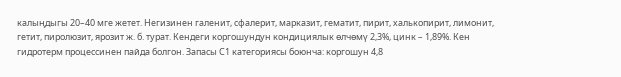калыңдыгы 20–40 мге жетет. Негизинен галенит, сфалерит, марказит, гематит, пирит, халькопирит, лимонит, гетит, пиролюзит, ярозит ж. б. турат. Кендеги коргошундун кондициялык өлчөмү 2,3%, цинк – 1,89%. Кен гидротерм процессинен пайда болгон. Запасы С1 категориясы боюнча: коргошун 4,8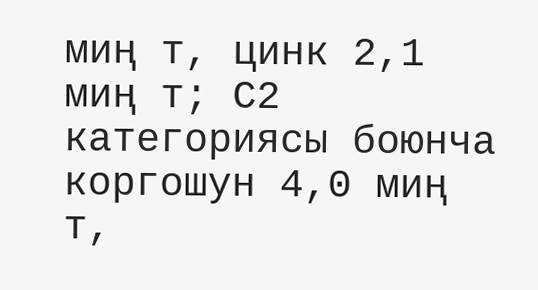миң т, цинк 2,1 миң т; С2 категориясы боюнча коргошун 4,0 миң т,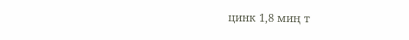цинк 1,8 миң т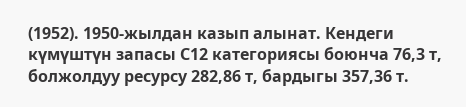(1952). 1950-жылдан казып алынат. Кендеги күмүштүн запасы С12 категориясы боюнча 76,3 т, болжолдуу ресурсу 282,86 т, бардыгы 357,36 т.